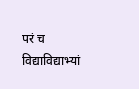परं च विद्याविद्याभ्यां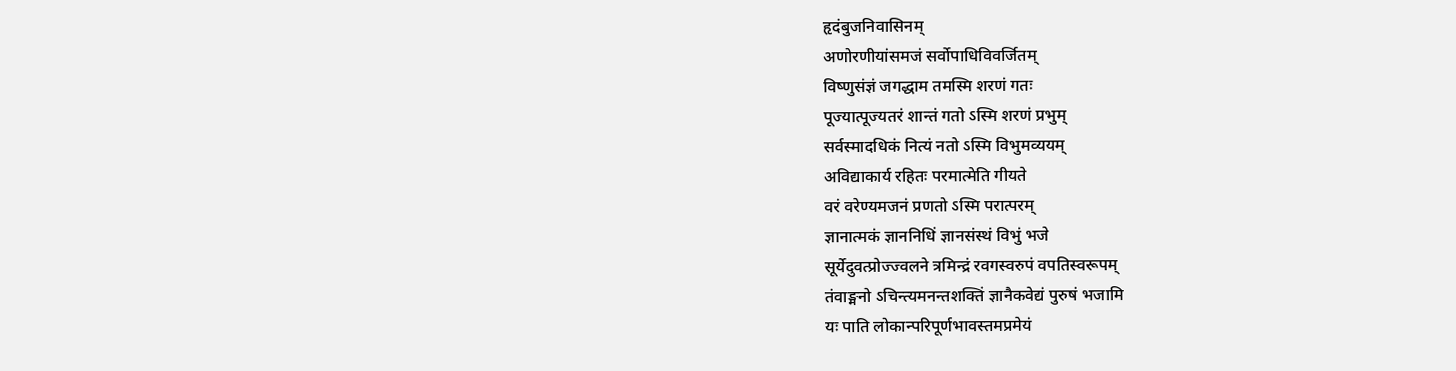हृदंबुजनिवासिनम्
अणोरणीयांसमजं सर्वोपाधिविवर्जितम्
विष्णुसंज्ञं जगद्धाम तमस्मि शरणं गतः
पूज्यात्पूज्यतरं शान्तं गतो ऽस्मि शरणं प्रभुम्
सर्वस्मादधिकं नित्यं नतो ऽस्मि विभुमव्ययम्
अविद्याकार्य रहितः परमात्मेति गीयते
वरं वरेण्यमजनं प्रणतो ऽस्मि परात्परम्
ज्ञानात्मकं ज्ञाननिधिं ज्ञानसंस्थं विभुं भजे
सूर्येदुवत्प्रोज्ज्वलने त्रमिन्द्रं रवगस्वरुपं वपतिस्वरूपम्
तंवाङ्मनो ऽचिन्त्यमनन्तशक्तिं ज्ञानैकवेद्यं पुरुषं भजामि
यः पाति लोकान्परिपूर्णभावस्तमप्रमेयं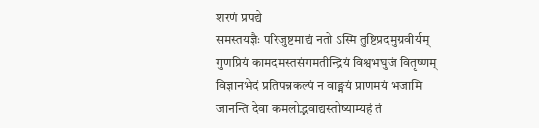शरणं प्रपद्ये
समस्तयज्ञैः परिजुष्टमाद्यं नतो ऽस्मि तुष्टिप्रदमुग्रवीर्यम्
गुणप्रियं कामदमस्तसंगमतीन्द्रियं विश्वभघुजं वितृष्णम्
विज्ञानभेदं प्रतिपन्नकल्पं न वाङ्मयं प्राणमयं भजामि
जानन्ति देवा कमलोद्भवाद्यस्तोष्याम्यहं तं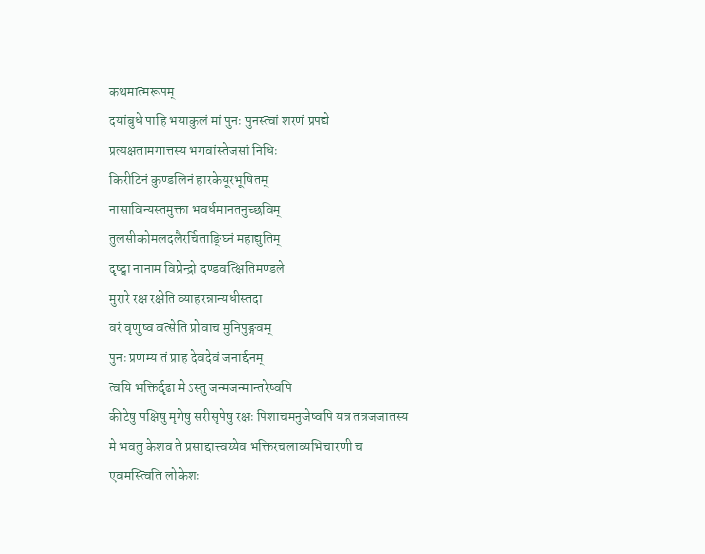कथमात्मरूपम्
दयांबुधे पाहि भयाकुलं मां पुनः पुनस्त्वां शरणं प्रपद्ये
प्रत्यक्षतामगात्तस्य भगवांस्तेजसां निधिः
किरीटिनं कुण्डलिनं हारकेयूरभूषितम्
नासाविन्यस्तमुक्ता भवर्धमानतनुच्छविम्
तुलसीकोमलदलैरर्चिताङ्घ्निं महाद्युतिम्
दृष्ट्वा नानाम विप्रेन्द्रो दण्डवत्क्षितिमण्डले
मुरारे रक्ष रक्षेति व्याहरन्नान्यधीस्तदा
वरं वृणुष्व वत्सेति प्रोवाच मुनिपुङ्गवम्
पुनः प्रणम्य तं प्राह देवदेवं जनार्द्दनम्
त्वयि भक्तिर्दृढा मे ऽस्तु जन्मजन्मान्तरेष्वपि
कीटेषु पक्षिषु मृगेषु सरीसृपेषु रक्षः पिशाचमनुजेष्वपि यत्र तत्रजजातस्य मे भवतु केशव ते प्रसाद्दात्त्वय्येव भक्तिरचलाव्यभिचारणी च
एवमस्त्विति लोकेशः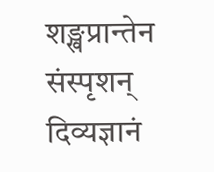शङ्खप्रान्तेन संस्पृशन् दिव्यज्ञानं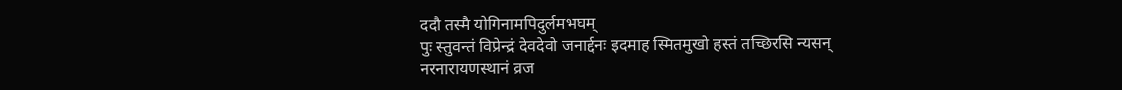ददौ तस्मै योगिनामपिदुर्लमभघम्
पुः स्तुवन्तं विप्रेन्द्रं देवदेवो जनार्द्दनः इदमाह स्मितमुखो हस्तं तच्छिरसि न्यसन्
नरनारायणस्थानं व्रज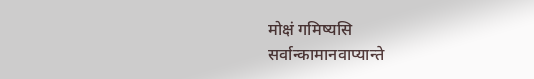मोक्षं गमिष्यसि
सर्वान्कामानवाप्यान्ते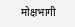मोक्षभागी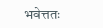भवेत्ततः